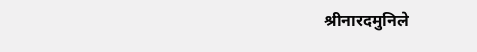श्रीनारदमुनिले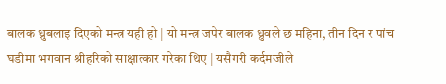बालक ध्रुबलाइ दिएको मन्त्र यही हो | यो मन्त्र जपेर बालक ध्रुवले छ महिना, तीन दिन र पांच घडीमा भगवान श्रीहरिको साक्षात्कार गरेका थिए | यसैगरी कर्दमजीले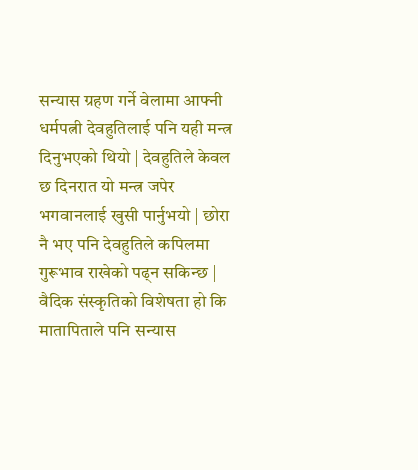सन्यास ग्रहण गर्ने वेलामा आफ्नी धर्मपत्नी देवहुतिलाई पनि यही मन्त्र दिनुभएको थियो | देवहुतिले केवल छ दिनरात यो मन्त्र जपेर भगवानलाई खुसी पार्नुभयो | छोरा नै भए पनि देवहुतिले कपिलमा गुरूभाव राखेको पढ्न सकिन्छ | वैदिक संस्कृतिको विशेषता हो कि मातापिताले पनि सन्यास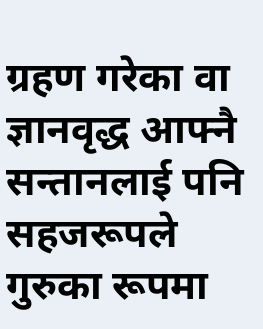ग्रहण गरेका वा ज्ञानवृद्ध आफ्नै सन्तानलाई पनि सहजरूपले गुरुका रूपमा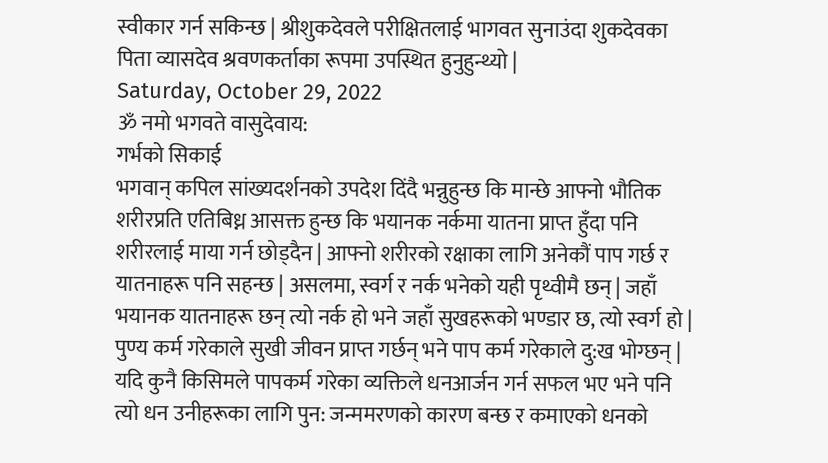स्वीकार गर्न सकिन्छ | श्रीशुकदेवले परीक्षितलाई भागवत सुनाउंदा शुकदेवका पिता व्यासदेव श्रवणकर्ताका रूपमा उपस्थित हुनुहुन्थ्यो |
Saturday, October 29, 2022
ॐ नमो भगवते वासुदेवाय:
गर्भको सिकाई
भगवान् कपिल सांख्यदर्शनको उपदेश दिंदै भन्नुहुन्छ कि मान्छे आफ्नो भौतिक शरीरप्रति एतिबिध्न आसक्त हुन्छ कि भयानक नर्कमा यातना प्राप्त हुँदा पनि शरीरलाई माया गर्न छोड्दैन | आफ्नो शरीरको रक्षाका लागि अनेकौं पाप गर्छ र यातनाहरू पनि सहन्छ | असलमा, स्वर्ग र नर्क भनेको यही पृथ्वीमै छन् | जहाँ भयानक यातनाहरू छन् त्यो नर्क हो भने जहाँ सुखहरूको भण्डार छ, त्यो स्वर्ग हो | पुण्य कर्म गरेकाले सुखी जीवन प्राप्त गर्छन् भने पाप कर्म गरेकाले दु:ख भोग्छन् | यदि कुनै किसिमले पापकर्म गरेका व्यक्तिले धनआर्जन गर्न सफल भए भने पनि त्यो धन उनीहरूका लागि पुन: जन्ममरणको कारण बन्छ र कमाएको धनको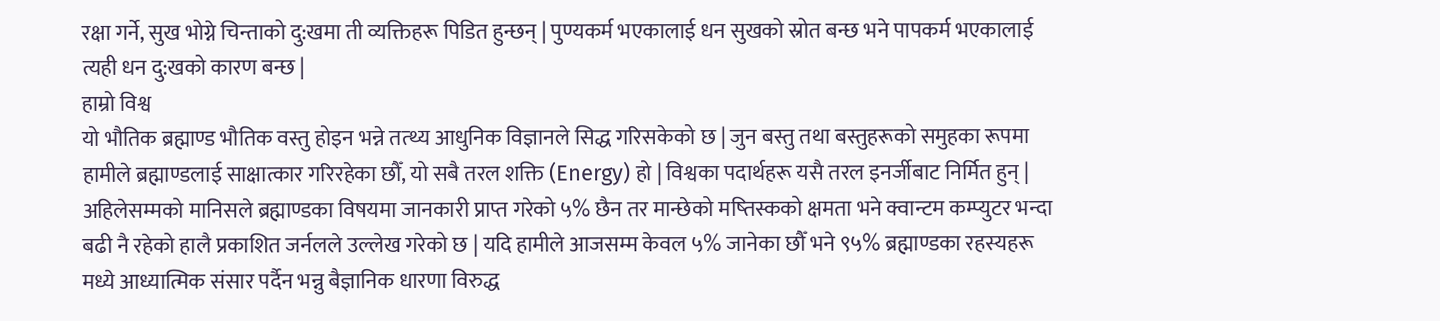रक्षा गर्ने, सुख भोग्ने चिन्ताको दु:खमा ती व्यक्तिहरू पिडित हुन्छन् | पुण्यकर्म भएकालाई धन सुखको स्रोत बन्छ भने पापकर्म भएकालाई त्यही धन दु:खको कारण बन्छ |
हाम्रो विश्व
यो भौतिक ब्रह्माण्ड भौतिक वस्तु होइन भन्ने तत्थ्य आधुनिक विज्ञानले सिद्ध गरिसकेको छ | जुन बस्तु तथा बस्तुहरूको समुहका रूपमा हामीले ब्रह्माण्डलाई साक्षात्कार गरिरहेका छौँ, यो सबै तरल शक्ति (Energy) हो | विश्वका पदार्थहरू यसै तरल इनर्जीबाट निर्मित हुन् | अहिलेसम्मको मानिसले ब्रह्माण्डका विषयमा जानकारी प्राप्त गरेको ५% छैन तर मान्छेको मष्तिस्कको क्षमता भने क्वान्टम कम्प्युटर भन्दा बढी नै रहेको हालै प्रकाशित जर्नलले उल्लेख गरेको छ | यदि हामीले आजसम्म केवल ५% जानेका छौँ भने ९५% ब्रह्माण्डका रहस्यहरू मध्ये आध्यात्मिक संसार पर्दैन भन्नु बैज्ञानिक धारणा विरुद्ध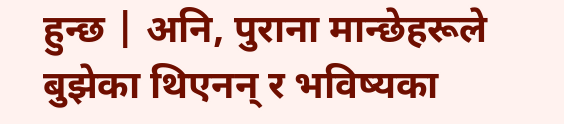हुन्छ | अनि, पुराना मान्छेहरूले बुझेका थिएनन् र भविष्यका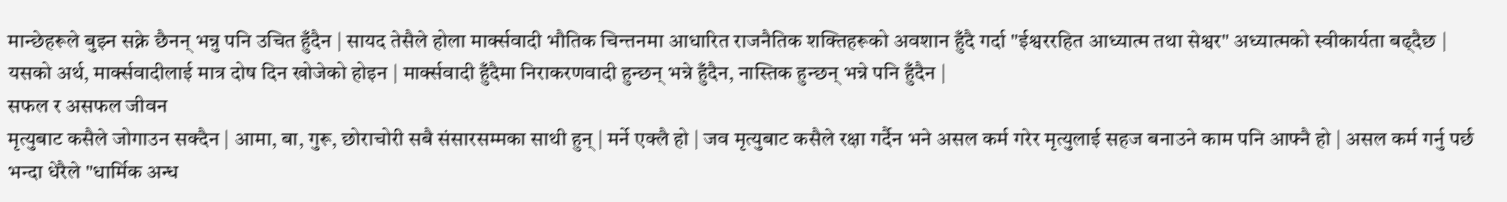मान्छेहरूले बुझ्न सक्ने छैनन् भन्नु पनि उचित हुँदैन | सायद तेसैले होला मार्क्सवादी भौतिक चिन्तनमा आधारित राजनैतिक शक्तिहरूको अवशान हुँदै गर्दा "ईश्वररहित आध्यात्म तथा सेश्वर" अध्यात्मको स्वीकार्यता बढ्दैछ | यसको अर्थ, मार्क्सवादीलाई मात्र दोष दिन खोजेको होइन | मार्क्सवादी हुँदैमा निराकरणवादी हुन्छन् भन्ने हुँदैन, नास्तिक हुन्छन् भन्ने पनि हुँदैन |
सफल र असफल जीवन
मृत्युबाट कसैले जोगाउन सक्दैन | आमा, बा, गुरू, छोराचोरी सबै संसारसम्मका साथी हुन् | मर्ने एक्लै हो | जव मृत्युबाट कसैले रक्षा गर्दैन भने असल कर्म गरेर मृत्युलाई सहज बनाउने काम पनि आफ्नै हो | असल कर्म गर्नु पर्छ भन्दा धेरैले "धार्मिक अन्ध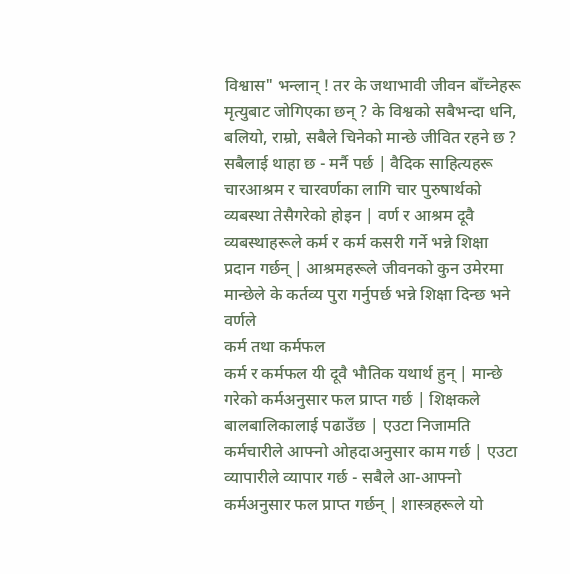विश्वास" भन्लान् ! तर के जथाभावी जीवन बाँच्नेहरू मृत्युबाट जोगिएका छन् ? के विश्वको सबैभन्दा धनि, बलियो, राम्रो, सबैले चिनेको मान्छे जीवित रहने छ ? सबैलाई थाहा छ - मर्नै पर्छ | वैदिक साहित्यहरू चारआश्रम र चारवर्णका लागि चार पुरुषार्थको व्यबस्था तेसैगरेको होइन | वर्ण र आश्रम दूवै व्यबस्थाहरूले कर्म र कर्म कसरी गर्ने भन्ने शिक्षा प्रदान गर्छन् | आश्रमहरूले जीवनको कुन उमेरमा मान्छेले के कर्तव्य पुरा गर्नुपर्छ भन्ने शिक्षा दिन्छ भने वर्णले
कर्म तथा कर्मफल
कर्म र कर्मफल यी दूवै भौतिक यथार्थ हुन् | मान्छे गरेको कर्मअनुसार फल प्राप्त गर्छ | शिक्षकले बालबालिकालाई पढाउँछ | एउटा निजामति कर्मचारीले आफ्नो ओहदाअनुसार काम गर्छ | एउटा व्यापारीले व्यापार गर्छ - सबैले आ-आफ्नो कर्मअनुसार फल प्राप्त गर्छन् | शास्त्रहरूले यो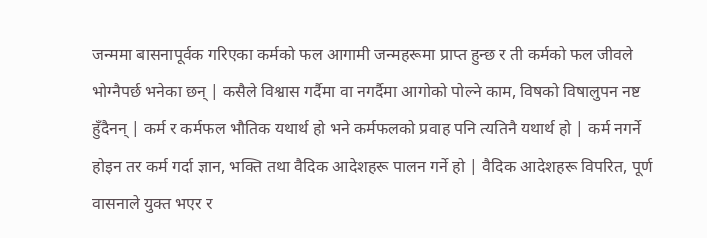जन्ममा बासनापूर्वक गरिएका कर्मको फल आगामी जन्महरूमा प्राप्त हुन्छ र ती कर्मको फल जीवले भोग्नैपर्छ भनेका छन् | कसैले विश्वास गर्दैमा वा नगर्दैमा आगोको पोल्ने काम, विषको विषालुपन नष्ट हुँदैनन् | कर्म र कर्मफल भौतिक यथार्थ हो भने कर्मफलको प्रवाह पनि त्यतिनै यथार्थ हो | कर्म नगर्ने होइन तर कर्म गर्दा ज्ञान, भक्ति तथा वैदिक आदेशहरू पालन गर्ने हो | वैदिक आदेशहरू विपरित, पूर्ण वासनाले युक्त भएर र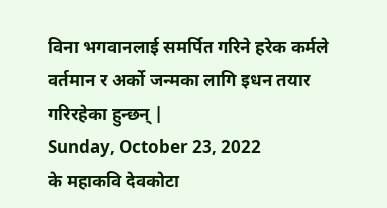विना भगवानलाई समर्पित गरिने हरेक कर्मले वर्तमान र अर्को जन्मका लागि इधन तयार गरिरहेका हुन्छन् |
Sunday, October 23, 2022
के महाकवि देवकोटा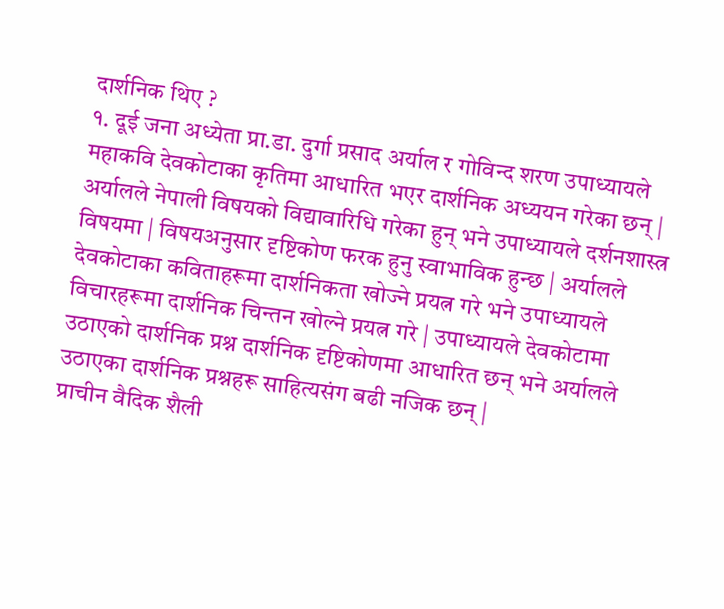दार्शनिक थिए ?
१. दूई जना अध्येता प्रा.डा. दुर्गा प्रसाद अर्याल र गोविन्द शरण उपाध्यायले महाकवि देवकोटाका कृतिमा आधारित भएर दार्शनिक अध्ययन गरेका छन् | अर्यालले नेपाली विषयको विद्यावारिधि गरेका हुन् भने उपाध्यायले दर्शनशास्त्र विषयमा | विषयअनुसार दृष्टिकोण फरक हुनु स्वाभाविक हुन्छ | अर्यालले देवकोटाका कविताहरूमा दार्शनिकता खोज्ने प्रयत्न गरे भने उपाध्यायले विचारहरूमा दार्शनिक चिन्तन खोल्ने प्रयत्न गरे | उपाध्यायले देवकोटामा उठाएको दार्शनिक प्रश्न दार्शनिक दृष्टिकोणमा आधारित छन् भने अर्यालले उठाएका दार्शनिक प्रश्नहरू साहित्यसंग बढी नजिक छन् |
प्राचीन वैदिक शैली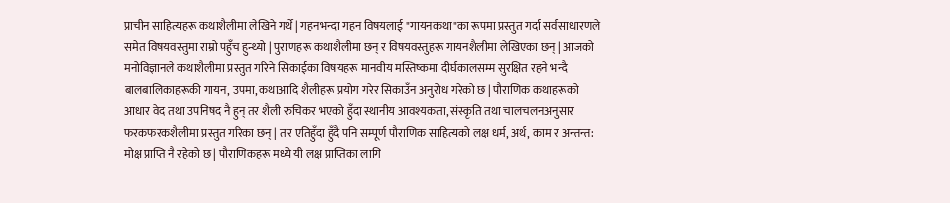प्राचीन साहित्यहरू कथाशैलीमा लेखिने गर्थे | गहनभन्दा गहन विषयलाई "गायनकथा"का रूपमा प्रस्तुत गर्दा सर्वसाधारणले समेत विषयवस्तुमा राम्रो पहुँच हुन्थ्यो | पुराणहरू कथाशैलीमा छन् र विषयवस्तुहरू गायनशैलीमा लेखिएका छन् | आजको मनोविज्ञानले कथाशैलीमा प्रस्तुत गरिने सिकाईका विषयहरू मानवीय मस्तिष्कमा दीर्घकालसम्म सुरक्षित रहने भन्दै बालबालिकाहरूकी गायन, उपमा, कथाआदि शैलीहरू प्रयोग गरेर सिकाउँन अनुरोध गरेको छ | पौराणिक कथाहरूको आधार वेद तथा उपनिषद नै हुन् तर शैली रुचिकर भएको हुँदा स्थानीय आवश्यकता, संस्कृति तथा चालचलनअनुसार फरकफरकशैलीमा प्रस्तुत गरिका छन् | तर एतिहुँदा हुँदै पनि सम्पूर्ण पौराणिक साहित्यको लक्ष धर्म, अर्थ, काम र अन्तन्त: मोक्ष प्राप्ति नै रहेको छ | पौराणिकहरू मध्ये यी लक्ष प्राप्तिका लागि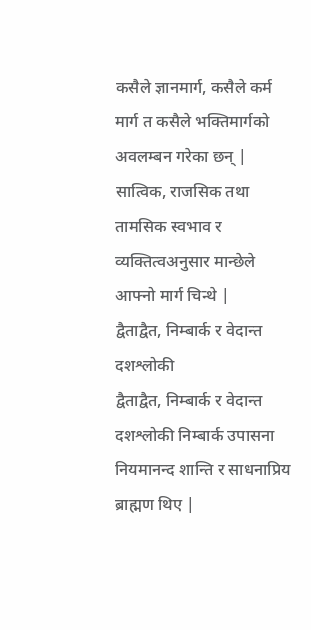कसैले ज्ञानमार्ग, कसैले कर्म मार्ग त कसैले भक्तिमार्गको अवलम्बन गरेका छन् | सात्विक, राजसिक तथा तामसिक स्वभाव र व्यक्तित्वअनुसार मान्छेले आफ्नो मार्ग चिन्थे |
द्वैताद्वैत, निम्बार्क र वेदान्त दशश्लोकी
द्वैताद्वैत, निम्बार्क र वेदान्त दशश्लोकी निम्बार्क उपासना नियमानन्द शान्ति र साधनाप्रिय ब्राह्मण थिए |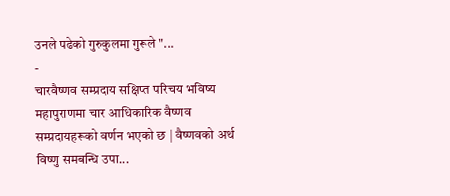उनले पढेको गुरुकुलमा गुरूले "...
-
चारवैष्णव सम्प्रदाय सक्षिप्त परिचय भविष्य महापुराणमा चार आधिकारिक वैष्णव सम्प्रदायहरूको वर्णन भएको छ | वैष्णवको अर्थ विष्णु समबन्धि उपा...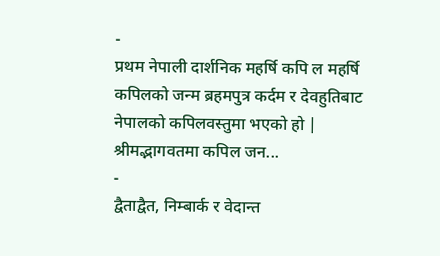-
प्रथम नेपाली दार्शनिक महर्षि कपि ल महर्षि कपिलको जन्म ब्रहमपुत्र कर्दम र देवहुतिबाट नेपालको कपिलवस्तुमा भएको हो | श्रीमद्भागवतमा कपिल जन...
-
द्वैताद्वैत, निम्बार्क र वेदान्त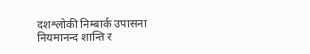दशश्लोकी निम्बार्क उपासना नियमानन्द शान्ति र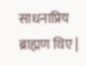साधनाप्रिय ब्राह्मण थिए |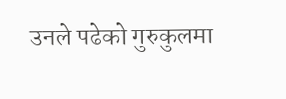उनले पढेको गुरुकुलमा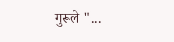गुरूले "...